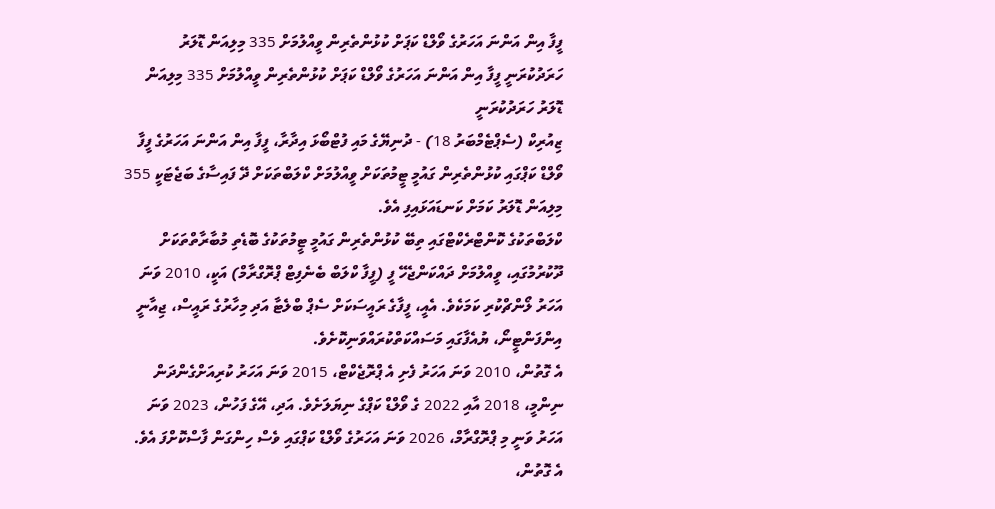ފީފާ އިން އަންނަ އަހަރުގެ ވޯލްޑް ކަޕަށް ކުޅުންތެރިން ވީއްލުމަށް 335 މިލިއަން ޑޮލަރު ހަރަދުކުރަނީ ފީފާ އިން އަންނަ އަހަރުގެ ވޯލްޑް ކަޕަށް ކުޅުންތެރިން ވީއްލުމަށް 335 މިލިއަން ޑޮލަރު ހަރަދުކުރަނީ
ޒިއުރިކް (ސެޕްޓެމްބަރު 18) - ދުނިޔޭގެ މައި ފުޓްބޯޅަ އިދާރާ، ފީފާ އިން އަންނަ އަހަރުގެ ފީފާ ވޯލްޑް ކަޕްގައި ކުޅުންތެރިން ގައުމީ ޓީމުތަކަށް ވީއްލުމަށް ކްލަބްތަކަށް ދޭ ފައިސާގެ ބަޖެޓަކީ 355 މިލިއަން ޑޮލަރު ކަމަށް ކަނޑައަޅައިފި އެވެ.
ކްލަބްތަކުގެ ކޮންޓްރެކްޓްގައި ތިބޭ ކުޅުންތެރިން ގައުމީ ޓީމުތަކުގެ ބޮޑެތި މުބާރާތްތަކަށް ދޫކުރުމުގައި، ވީއްލުމަށް ދައްކަންޖެހޭ ފީ (ފީފާ ކްލަބް ބެނެފިޓް ޕްރޮގްރާމް) އަކީ، 2010 ވަނަ އަހަރު ލޯންޗްކުރި ކަމަކެވެ. އެއީ، ފީފާގެ ރައީސަކަށް ސެޕް ބްލެޓާ އަދި މިހާރުގެ ރައީސް، ޖިއާނީ އިންފަންޓީނޯ، ޔުއެފާގައި މަސައްކަތްކުރައްވަނިކޮށެވެ.
އެ ގޮތުން، 2010 ވަނަ އަހަރު ފެށި އެ ޕްރޮޖެކްޓް، 2015 ވަނަ އަހަރު ކުރިއަށްގެންދަން ނިންމީ، 2018 އާއި 2022 ގެ ވޯލްޑް ކަޕްގެ ނިޔަލަށެވެ. އަދި، އޭގެ ފަހުން، 2023 ވަނަ އަހަރު ވަނީ މި ޕްރޮގްރާމް، 2026 ވަނަ އަހަރުގެ ވޯލްޑް ކަޕްގައި ވެސް ހިންގަން ފާސްކޮށްފަ އެވެ.
އެ ގޮތުން،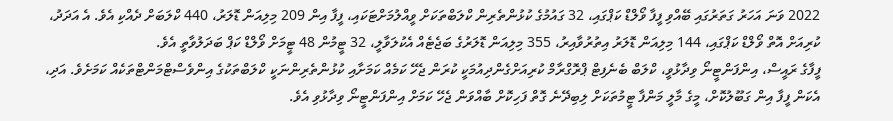2022 ވަނަ އަހަރު ގަތަރުގައި ބޭއްވި ފީފާ ވޯލްޑް ކަޕްގައި، 32 ގައުމުގެ ކުޅުންތެރިން ކްލަބްތަކަށް ވީއްލުމަށްޓަކައި، ފީފާ އިން 209 މިލިއަން ޑޮލަރު، 440 ކްލަބަށް ދެއްކި އެވެ. އެ އަދަދު، ކުރިއަށް އޮތް ވޯލްޑް ކަޕްގައި، 144 މިލިއަން ޑޮލަރު އިތުރުވާއިރު، 355 މިލިއަން ޑޮލަރުގެ ބަޖެޓެއް އެކުލަވާލީ، 32 ޓީމުން 48 ޓީމަށް ވޯލްޑް ކަޕް ބަދަލުވާތީ އެވެ.
ފީފާގެ ރައީސް، އިންފަންޓީނޯ ވިދާޅުވީ، ކްލަބް ބެނެފިޓް ޕްރޮގްރާމް ކުރިއަށްގެންދިއުމަކީ ކުރަން ޖެހޭ ކަމެއް ކަމަށާއި ކުޅުންތެރިންނަކީ ކްލަބްތަކުގެ އިންވެސްޓްމަންޓްތަކެއް ކަމަށެވެ. އަދި، އެކަން ފީފާ އިން ގަބޫލުކޮށް، މީގެ މާލީ މަންފާ ޓީމުތަކަށް ލިބިދޭނެ ގޮތް ފަހިކޮށް ބާއްވަން ޖެހޭ ކަމަށް އިންފަންޓީނޯ ވިދާޅުވި އެވެ.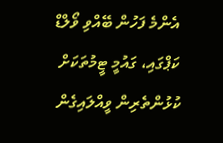އެންމެ ފަހުން ބޭއްވި ވޯލްޑް ކަޕްގައި، ގައުމީ ޓީމުތަކަށް ކުޅުންތެރިން ވީއްލައިގެން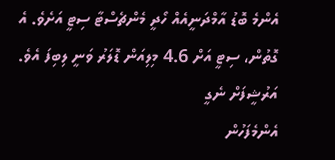އެންމެ ބޮޑު އާމްދަނީއެއް ހޯދީ މެންޗެސްޓާ ސިޓީ އަށެވެ. އެ ގޮތުން، ސިޓީ އަށް 4.6 މިލިއަން ޑޮލަރު ވަނީ ލިބިފަ އެވެ.
އަރުޝީފަށް ނެގީ
އެންމެފަހުން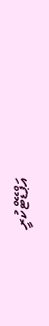އަޕްޑޭޓްކުރީ